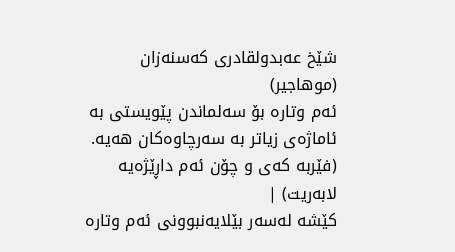شێخ عەبدولقادری کەسنەزان (موھاجیر)
ئەم وتارە بۆ سەلماندن پێویستی بە ئاماژەی زیاتر بە سەرچاوەکان ھەیە. (فێربە کەی و چۆن ئەم داڕێژەیە لابەریت) |
کێشە لەسەر بێلایەنبوونی ئەم وتارە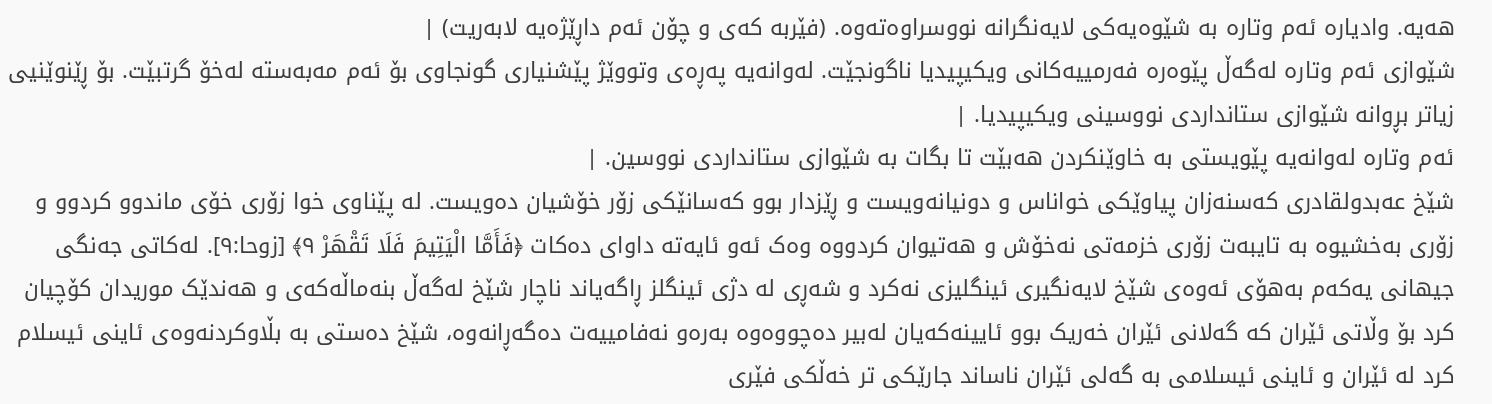ھەیە. وادیارە ئەم وتارە بە شێوەیەکی لایەنگرانە نووسراوەتەوە. (فێربە کەی و چۆن ئەم داڕێژەیە لابەریت) |
شێوازی ئەم وتارە لەگەڵ پێوەرە فەرمییەکانی ویکیپیدیا ناگونجێت. لەوانەیە پەڕەی وتووێژ پێشنیاری گونجاوی بۆ ئەم مەبەستە لەخۆ گرتبێت. بۆ ڕێنوێنیی زیاتر بڕوانە شێوازی ستانداردی نووسینی ویکیپیدیا. |
ئەم وتارە لەوانەیە پێویستی بە خاوێنکردن ھەبێت تا بگات بە شێوازی ستانداردی نووسین. |
شێخ عەبدولقادری کەسنەزان پیاوێکی خواناس و دونیانەویست و ڕێزدار بوو کەسانێکی زۆر خۆشیان دەویست. لە پێناوی خوا زۆری خۆی ماندوو کردوو و زۆری بەخشیوە بە تایبەت زۆری خزمەتی نەخۆش و ھەتیوان کردووە وەک ئەو ئایەتە داوای دەکات ﴿فَأَمَّا الْيَتِيمَ فَلَا تَقْهَرْ ٩﴾ [زوحا:٩]. لەکاتی جەنگی جیھانی یەکەم بەھۆی ئەوەی شێخ لایەنگیری ئینگلیزی نەکرد و شەڕی لە دژی ئینگلز ڕاگەیاند ناچار شێخ لەگەڵ بنەماڵەکەی و ھەندێک موریدان کۆچیان کرد بۆ وڵاتی ئێران کە گەلانی ئێران خەریک بوو ئایینەکەیان لەبیر دەچووەوە بەرەو نەفامییەت دەگەڕانەوە، شێخ دەستی بە بڵاوکردنەوەی ئاینی ئیسلام کرد لە ئێران و ئاینی ئیسلامی بە گەلی ئێران ناساند جارێکی تر خەڵکی فێری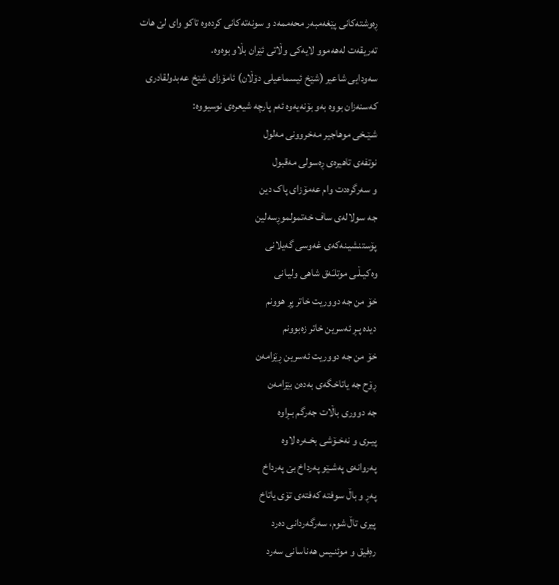ڕەوشتەکانی پێغەمبەر محەممەد و سونەتەکانی کردەوە تاکو وای لێ ھات تەریقەت لەھەموو لایەکی وڵاتی ئێران بڵاو بوەوە.
سەودایی شاعیر (شێخ ئیسماعیلی دۆڵان) ئامۆزای شێخ عەبدولقادری کەسنەزان بووە بەو بۆنەیەوە ئەم پارچە شیعرەی نوسیووە:
شـێـخی موھاجیر مەخروونی مەلول
نوتفەی تاھیرەی ڕەسولی مەقبول
و سەرگرەدت وام عەمۆزای پاک دین
جە سولالەی ساف خەتمولموڕسەلین
پۆستنشیـنەکەی غەوسی گەیلانی
وەکیـڵـی موتلـَەق شاھی ولیـانی
خۆ من جە دووریت خاتر پڕ ھوونم
دیدە پـڕ ئەسرین خاتر زەبوونم
خۆ من جە دووریت ئەسرین ڕێزامەن
ڕۆح جە یاتاخگەی بەدەن بێزامەن
جە دووری باڵات جەرگم بـڕاوە
پیـری و نەخـۆشی بخـەرە لاوە
پەروانەی پەشـێو پەرداخ بێ پەرداخ
پەڕ و باڵ سوفتە کەفتەی تۆی یاتاخ
پیری تاڵ شوم، سەرگەردانی دەرد
رەِفیق و موئنـیس ھەناسانی سەرد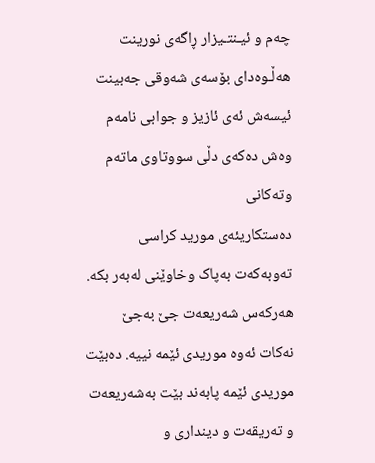چەم و ئیـنتـیزار ڕاگەی نورینت
ھەڵـوەدای بۆسەی شەوقی جەبینت
ئیسەش ئەی ئازیز و جوابی نامەم
وەش دەکەی دڵی سووتاوی ماتەم
وتەکانی
دەستکاریئەی مورید کراسی تەوبەکەت بەپاک وخاوێنی لەبەر بکە. ھەرکەس شەریعەت جێ بەجێ نەکات ئەوە موریدی ئێمە نییە. دەبێت موریدی ئێمە پابەند بێت بەشەریعەت و تەریقەت و دینداری و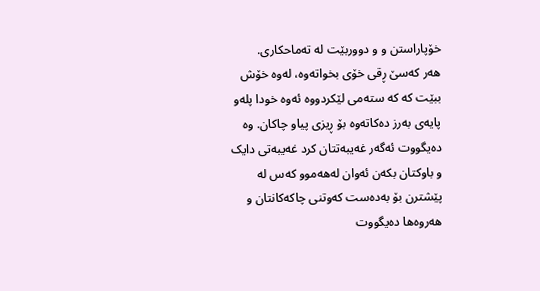خۆپاراستن و و دووربێت لە تەماحکاری.
ھەر کەسێ ڕقی خۆی بخواتەوە، لەوە خۆش ببێت کە کە ستەمی لێکردووە ئەوە خودا پلەو پایەی بەرز دەکاتەوە بۆ ڕیزی پیاو چاکان. وە دەیگووت ئەگەر غەیبەتتان کرد غەیبەتی دایک و باوکتان بکەن ئەوان لەھەموو کەس لە پێشترن بۆ بەدەست کەوتنی چاکەکانتان و ھەروەھا دەیگووت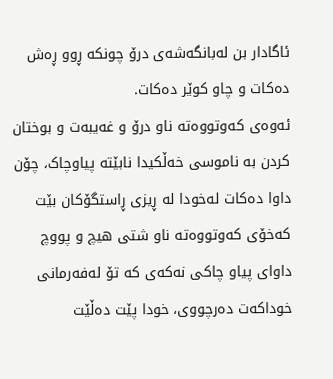ئاگادار بن لەبانگەشەی درۆ چونکە ڕوو ڕەش دەکات و چاو کوێر دەکات.
ئەوەی کەوتووەتە ناو درۆ و غەیبەت و بوختان کردن بە ناموسی خەڵکیدا نابێتە پیاوچاک، چۆن داوا دەکات لەخودا لە ڕیزی ڕاستگۆکان بێت کەخۆی کەوتووەتە ناو شتی ھیچ و پووچ داوای پیاو چاکی نەکەی کە تۆ لەفەرمانی خوداکەت دەرچووی، خودا پێت دەڵێت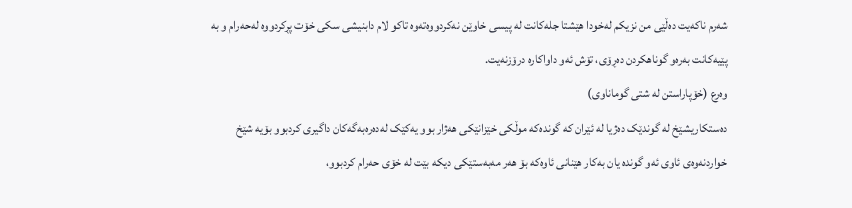شەرم ناکەیت دەڵێی من نزیکم لەخودا ھێشتا جلەکانت لە پیسی خاوێن نەکردووەتەوە تاکو لام دابنیشی سکی خۆت پڕکردووە لەحەرام و بە پێیەکانت بەرەو گوناھکردن دەڕۆی، تۆش ئەو داواکارە درۆزنەیت.
وەرع (خۆپاراستن لە شتی گوماناوی)
دەستکاریشێخ لە گوندێک دەژیا لە ئێران کە گوندەکە موڵکی خێزانێکی ھەژار بوو یەکێک لەدەرەبەگەکان داگیری کردبوو بۆیە شێخ خواردنەوەی ئاوی ئەو گوندە یان بەکار ھێنانی ئاوەکە بۆ ھەر مەبەستێکی دیکە بێت لە خۆی حەرام کردبوو،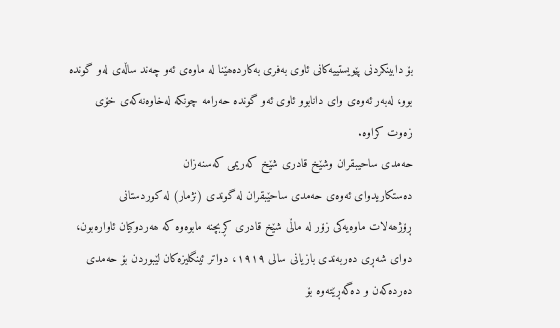بۆ دابینکردنی پێویستییەکانی ئاوی بەفری بەکاردەھێنا لە ماوەی ئەو چەند ساڵەی لەو گوندە بوو، لەبەر ئەوەی وای دانابوو ئاوی ئەو گوندە حەرامە چونکە لەخاوەنەکەی خۆی زەوت کراوە.
حەمدی ساحیبقران وشێخ قادری شێخ کەریمی کەسنەزان
دەستکاریدوای ئەوەی حەمدی ساحێبقران لە گوندی (نژمار) لە کوردستانی ڕۆژھەلات ماوەیەکی زۆر لە ماڵی شێخ قادری کڕبچنە مابوەوە کە ھەردوکیان ئاوارەبون، دوای شەڕی دەربەندی بازیانی سالی ١٩١٩، دواتر ئینگلیزەکان لێبوردن بۆ حەمدی دەردەکەن و دەگەڕێتەوە بۆ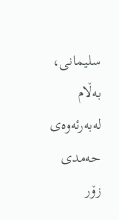سلیمانی، بەڵام لەبەرئەوەی حەمدی زۆر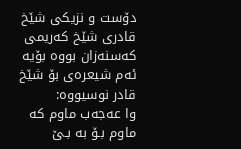دۆست و نزیکی شێخ قادری شێخ کەریمی کەسنەزان بووە بۆیە ئەم شیعرەی بۆ شێخ قادر نوسیووە:
وا عەجەب ماوم کە ماوم بـۆ بە بـێ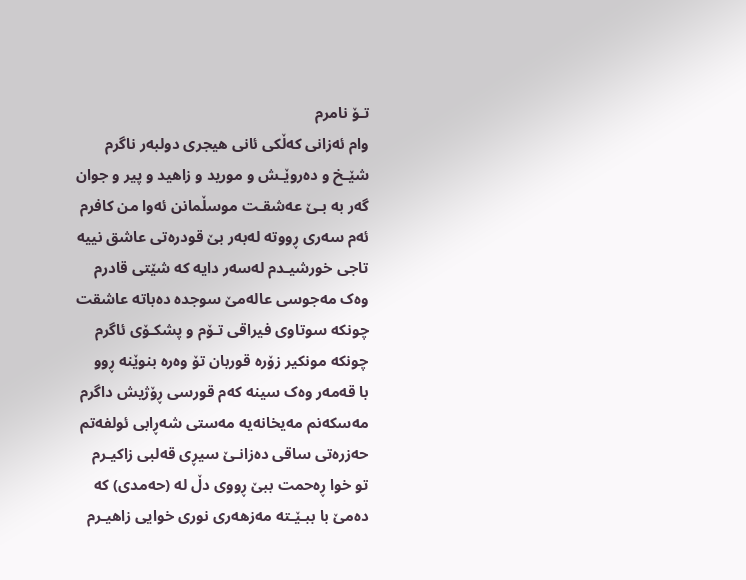تـۆ نامرم
وام ئەزانی کەڵکی ئانی ھیجری دولبەر ناگرم
شێـخ و دەروێـش و مورید و زاھید و پیر و جوان
گەر بە بـێ عەشقـت موسڵمانن ئەوا من کافرم
ئەم سەری ڕووتە لەبەر بێ قودرەتی عاشق نییە
تاجی خورشیـدم لەسەر دایە کە شێتی قادرم
وەک مەجوسی عالەمێ سوجدە دەباتە عاشقت
چونکە سوتاوی فیراقی تـۆم و پشکـۆی ئاگرم
چونکە مونکیر زۆرە قوربان تۆ وەرە بنوێنە ڕوو
با قەمەر وەک سینە کەم قورسی ڕۆژیش داگرم
مەسکەنم مەیخانەیە مەستی شەڕابی ئولفەتم
حەزرەتی ساقی دەزانـێ سیڕی قەلبی زاکیـرم
تو خوا ڕەحمت ببێ ڕووی دڵ لە (حەمدی) کە
دەمێ با ببـێـتە مەزھەری نوری خوایی زاھیـرم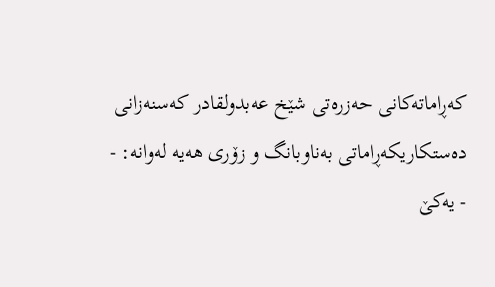کەڕاماتەکانی حەزرەتی شێخ عەبدولقادر کەسنەزانی
دەستکاریکەڕاماتی بەناوبانگ و زۆری ھەیە لەوانە: -
- یەکێ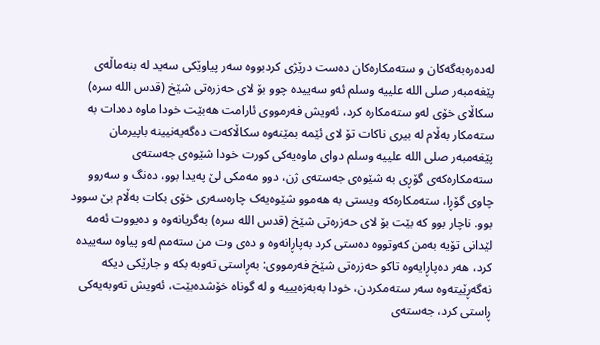لەدەرەبەگەکان و ستەمکارەکان دەست درێژی کردبووە سەر پیاوێکی سەید لە بنەماڵەی پێغەمبەر صلی اللە علییە وسلم ئەو سەییدە چوو بۆ لای حەزرەتی شێخ (قدس اللە سرە) سکاڵای خۆی لەو ستەمکارە کرد، ئەویش فەرمووی ئارامت ھەبێت خودا ماوە دەدات بە ستەمکار بەڵام لە بیری ناکات تۆ لای ئێمە بمێنەوە سکاڵاکەت دەگەیەنیینە باپیرمان پێغەمبەر صلی اللە علییە وسلم دوای ماوەیەکی کورت خودا شێوەی جەستەی ستەمکارەکەی گۆڕی بە شێوەی جەستەی ژن، دوو مەمکی لێ پەیدا بوو، دەنگ و سەروو چاوی گۆڕا، ستەمکارەکە ویستی بە ھەموو شێوەیەک چارەسەری خۆی بکات بەڵام بێ سوود بوو. ناچار بوو کە بێت بۆ لای حەزرەتی شێخ (قدس اللە سرە) بەگریانەوە و دەیووت ئەمە لێدانی تۆیە بەمن کەوتووە دەستی کرد بەپاڕانەوە و دەی وت من ستەمم لەو پیاوە سەییدە کرد، ھەر دەپاڕایەوە تاکو حەزرەتی شێخ فەرمووی: بەڕاستی تەوبە بکە و جارێکی دیکە نەگەڕێیتەوە سەر ستەمکردن، خودا بەبەزەیییە و لە گوناە خۆشدەبێت، ئەویش تەوبەیەکی ڕاستی کرد، جەستەی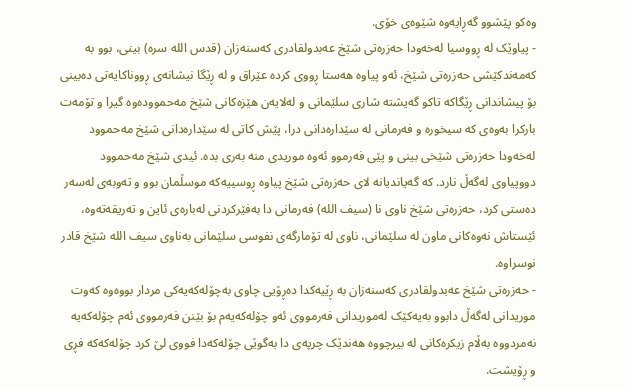وەکو پێشوو گەڕایەوە شێوەی خۆی.
- پیاوێک لە ڕووسیا لەخەودا حەزرەتی شێخ عەبدولقادری کەسنەزان (قدس اللە سرە) بینی، بوو بە کەمەندکێشی حەزرەتی شێخ، ئەو پیاوە ھەستا ڕووی کردە عێراق و لە ڕێگا نیشانەی ڕووناکایەتی دەبینی بۆ پیشاندانی ڕێگاکە تاکو گەیشتە شاری سلێمانی و لەلایەن ھێزەکانی شێخ مەحموودەوە گیرا و تۆمەت بارکرا بەوەی کە سیخورە و فەرمانی لە سێدارەدانی درا، پێش کاتی لە سێدارەدانی شێخ مەحموود لەخەودا حەزرەتی شێخی بینی و پێی فەرموو ئەوە موریدی منە بەری بدە. ئیدی شێخ مەحموود دووپیاوی لەگەڵ نارد. کە گەیاندیانە لای حەزرەتی شێخ پیاوە ڕوسییەکە موسڵمان بوو و تەوبەی لەسەر دەستی کرد، حەزرەتی شێخ ناوی نا (سیف اللە) فەرمانی دا بەفێرکردنی لەبارەی ئاین و تەریقەتەوە، ئێستاش نەوەکانی ماون لە سلێمانی، ناوی لە تۆمارگەی نفوسی سلێمانی بەناوی سیف اللە شێخ قادر نوسراوە.
- حەزرەتی شێخ عەبدولقادری کەسنەزان بە ڕێیەکدا دەڕۆیی چاوی بەچۆلەکەیەکی مردار بووەوە کەوت موریدانی لەگەڵ دابوو بەیەکێک لەموریدانی فەرمووی ئەو چۆلەکەیەم بۆ بێنن فەرمووی ئەم چۆلەکەیە نەمردووە بەڵام زیکرەکانی لە بیرچووە ھەندێک چرپەی دا بەگوێی چۆلەکەدا فووی لێ کرد چۆلەکەکە فڕی و ڕۆیشت.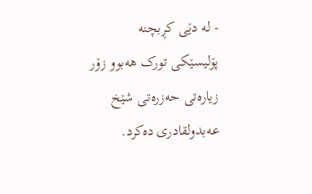- لە دێی کڕبچنە پۆلیسێکی تورک ھەبوو زۆر زیارەتی حەزرەتی شێخ عەبدولقادری دەکرد.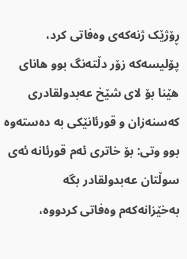ڕۆژێک ژنەکەی وەفاتی کرد، پۆلیسەکە زۆر دڵتەنگ بوو ھانای ھێنا بۆ لای شێخ عەبدولقادری کەسنەزان و قورئانێکی بە دەستەوە بوو وتی: بۆ خاتری ئەم قورئانە ئەی سوڵتان عەبدولقادر بگە بەخێزانەکەم وەفاتی کردووە،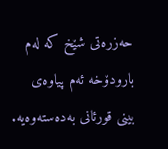حەزرەتی شێخ کە لەم بارودۆخە ئەم پیاوەی بینی قورئانی بەدەستەوەیە.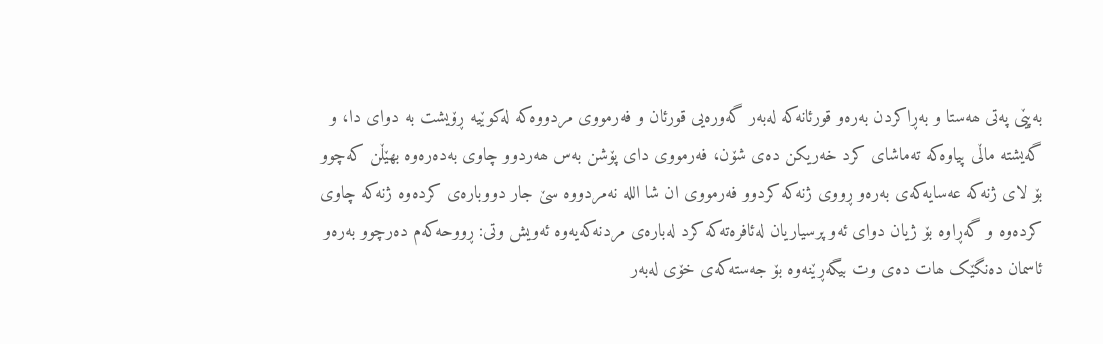بەپێی پەتی ھەستا و بەڕاکردن بەرەو قورئانەکە لەبەر گەورەیی قورئان و فەرمووی مردووەکە لەکوێیە ڕۆیشت بە دوای دا، و گەیشتە ماڵی پیاوەکە تەماشای کرد خەریکن دەی شۆن، فەرمووی دای پۆشن بەس ھەردوو چاوی بەدەرەوە بھێڵن کەچوو بۆ لای ژنەکە عەسایەکەی بەرەو ڕووی ژنەکە کردوو فەرمووی ان شا اللە نەمردووە سێ جار دووبارەی کردەوە ژنەکە چاوی کردەوە و گەڕاوە بۆ ژیان دوای ئەو پرسیاریان لەئافرەتەکە کرد لەبارەی مردنەکەیەوە ئەویش وتی: ڕووحەکەم دەرچوو بەرەو ئاسمان دەنگێک ھات دەی وت بیگەڕێنەوە بۆ جەستەکەی خۆی لەبەر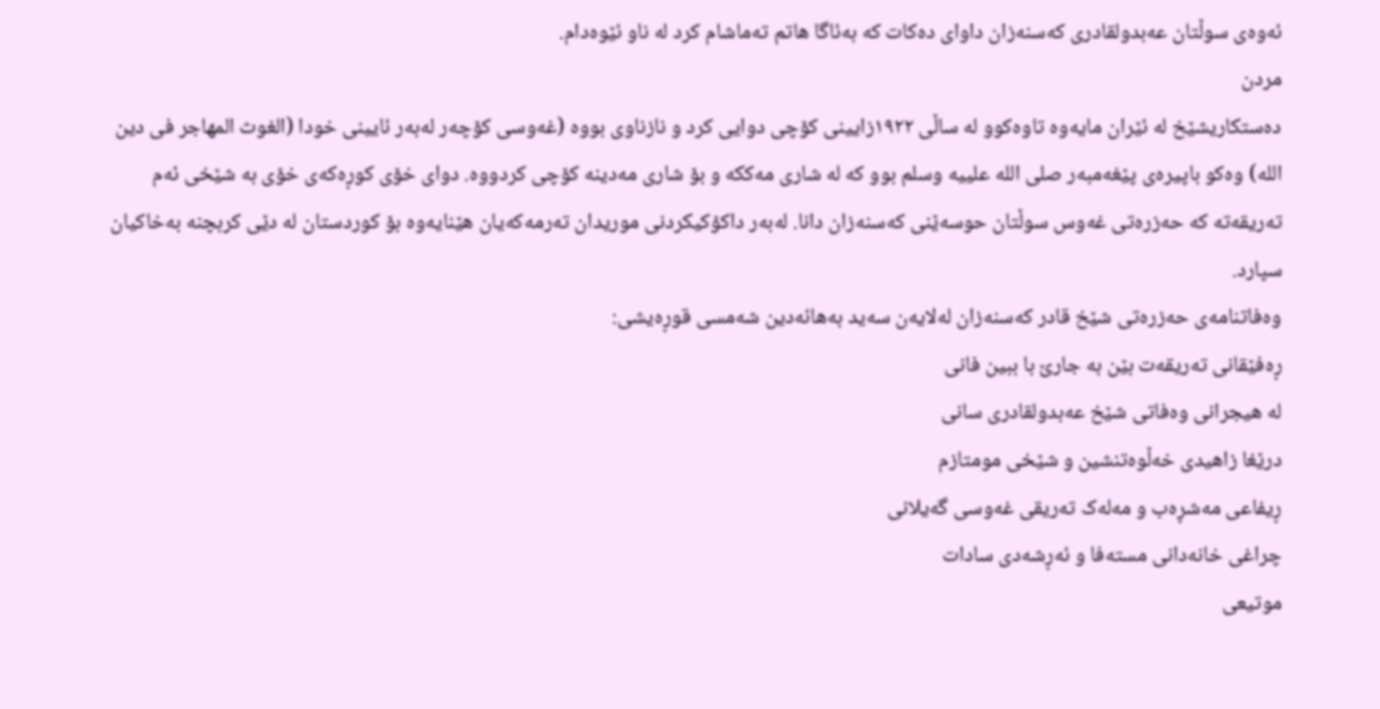ئەوەی سوڵتان عەبدولقادری کەسنەزان داوای دەکات کە بەئاگا ھاتم تەماشام کرد لە ناو ئێوەدام.
مردن
دەستکاریشێخ لە ئێران مایەوە تاوەکوو لە ساڵی ١٩٢٢زایینی کۆچی دوایی کرد و نازناوی بووە (غەوسی کۆچەر لەبەر ئایینی خودا (الغوث المھاجر فی دین الله) وەکو باپیرەی پێغەمبەر صلی اللە علییە وسلم بوو کە لە شاری مەککە و بۆ شاری مەدینە کۆچی کردووە. دوای خۆی کوڕەکەی خۆی بە شێخی ئەم تەریقەتە کە حەزرەتی غەوس سوڵتان حوسەێنی کەسنەزان دانا. لەبەر داکۆکیکردنی موریدان تەرمەکەیان ھێنایەوە بۆ کوردستان لە دێی کربچنە بەخاکیان سپارد.
وەفاتنامەی حەزرەتی شێخ قادر کەسنەزان لەلایەن سەید بەھائەدین شەمسی قوڕەیشی:
ڕەفێقانی تەریقەت بێن بە جارێ با ببین فانی
لە ھیجرانی وەفاتی شێخ عەبدولقادری سانی
درێغا زاھیدی خەڵوەتنشین و شێخی مومتازم
ڕیفاعی مەشڕەب و مەلەک تەریقی غەوسی گەیلانی
چراغی خانەدانی مستەفا و ئەڕشەدی سادات
موتیعی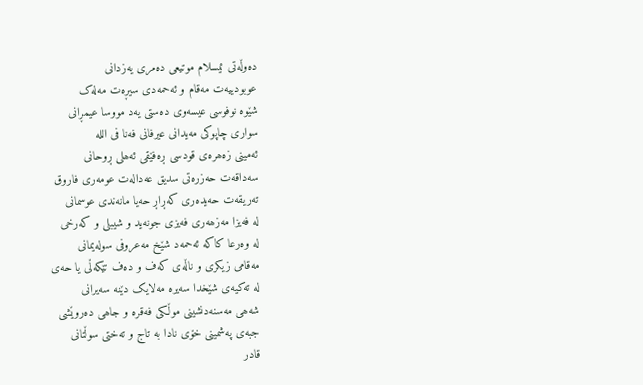دەوڵەتی ئیسلام موتیعی دەمری یەزدانی
عوبودییەت مەقام و ئەحمەدی سیڕەت مەلەک
شێوە نوفوسی عیسەوی دەستی یەد مووسا عیمڕانی
سواری چاپوکی مەیدانی عیرفانی فەنا فی اللە
ئەمینی زەھرەی قودسی ڕەفێقی ئەھلی ڕوحانی
سەداقەت حەزرەتی سدیق عەدالەت عومەری فاروق
تەریقەت حەیدەری کەڕاڕ حەیا مانەندی عوسمانی
لە فەیزا مەزھەری فەیزی جونەید و شیبلی و کەرخی
لە وەرعا کاکە ئەحمەد شێخ مەعروفی سولەیمانی
مەقامی زیکری و ناڵەی کەف و دەف تێکەڵی یا حەی
لە تەکیەی شێخدا سەیرە مەلایک دێنە سەیرانی
شەھی مەسنەدنشینی موڵکی فەقرە و جاھی دەروێشی
جبەی پەشمینی خۆی نادا بە تاج و تەختی سوڵتانی
قادر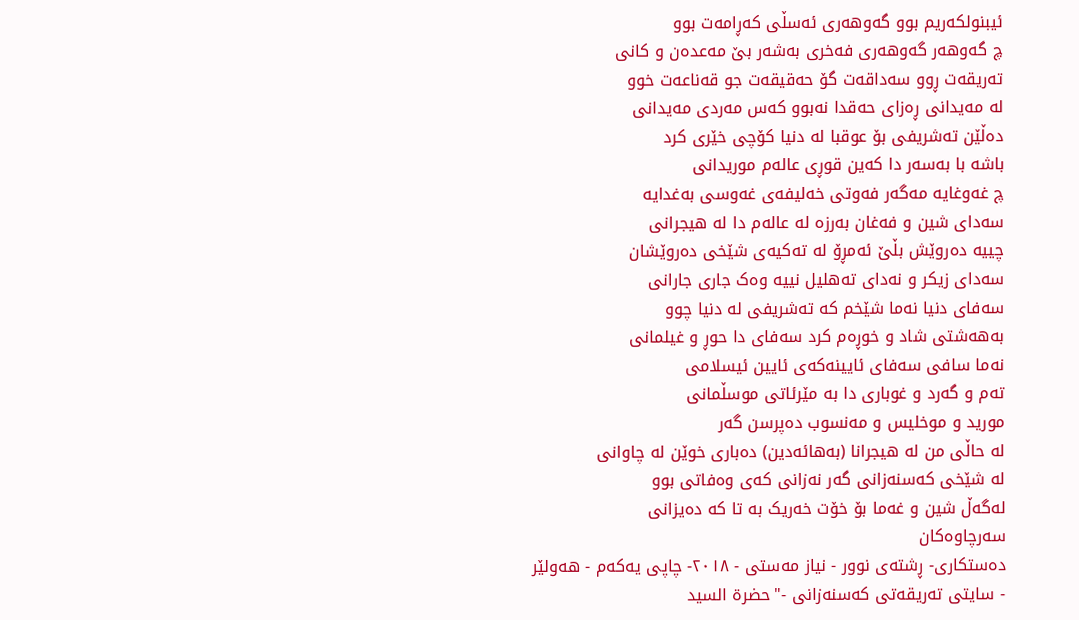ئیبنولکەریم بوو گەوھەری ئەسڵی کەڕامەت بوو
چ گەوھەر گەوھەری فەخری بەشەر بێ مەعدەن و کانی
تەریقەت ڕوو سەداقەت گۆ حەقیقەت جو قەناعەت خوو
لە مەیدانی ڕەزای حەقدا نەبوو کەس مەردی مەیدانی
دەڵێن تەشریفی بۆ عوقبا لە دنیا کۆچی خێری کرد
باشە با بەسەر دا کەین قوڕی عالەم موریدانی
چ غەوغایە مەگەر فەوتی خەلیفەی غەوسی بەغدایە
سەدای شین و فەغان بەرزە لە عالەم دا لە ھیجرانی
چییە دەروێش بڵێ ئەمڕۆ لە تەکیەی شێخی دەروێشان
سەدای زیکر و نەدای تەھلیل نییە وەک جاری جارانی
سەفای دنیا نەما شێخم کە تەشریفی لە دنیا چوو
بەھەشتی شاد و خوڕەم کرد سەفای دا حوڕ و غیلمانی
نەما سافی سەفای ئایینەکەی ئایین ئیسلامی
تەم و گەرد و غوباری دا بە مێرئاتی موسڵمانی
مورید و موخلیس و مەنسوب دەپرسن گەر
لە حاڵی من لە ھیجرانا (بەھائەدین) دەباری خوێن لە چاوانی
لە شێخی کەسنەزانی گەر نەزانی کەی وەفاتی بوو
لەگەڵ شین و غەما بۆ خۆت خەریک بە تا کە دەیزانی
سەرچاوەکان
دەستکاری- ڕشتەی نوور - نیاز مەستی - ٢٠١٨- چاپی یەکەم - ھەولێر
- سایتی تەریقەتی کەسنەزانی -"حضرة السید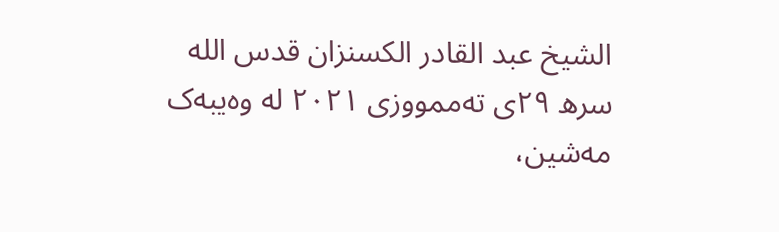الشیخ عبد القادر الکسنزان قدس اللە سرھ ٢٩ی تەممووزی ٢٠٢١ لە وەیبەک مەشین،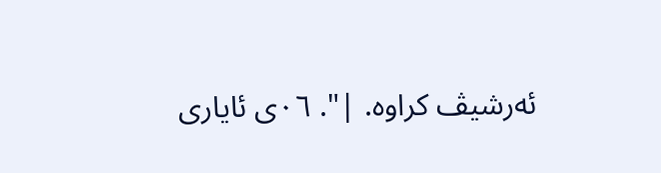ئەرشیڤ کراوە. |". ٠٦ی ئایاری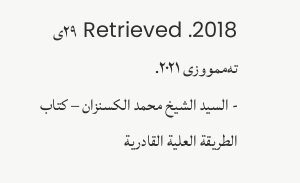2018. Retrieved ٢٩ی تەممووزی ٢٠٢١.
- السید الشیخ محمد الکسنزان – کتاب الطریقة العلیة القادریة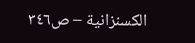الکسنزانیة – ص٣٤٦